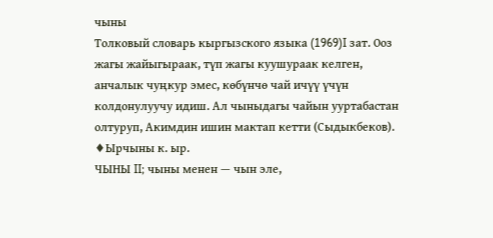чыны
Толковый словарь кыргызского языка (1969)I зат. Ооз жагы жайыгыраак, түп жагы куушураак келген, анчалык чуңкур эмес, көбүнчө чай ичүү үчүн колдонулуучу идиш. Ал чыныдагы чайын ууртабастан олтуруп, Акимдин ишин мактап кетти (Сыдыкбеков).
♦Ырчыны к. ыр.
ЧЫНЫ II; чыны менен — чын эле,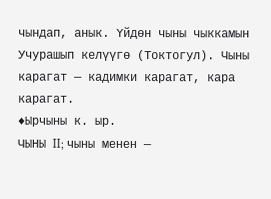чындап, анык. Үйдөн чыны чыккамын Учурашып келүүгө (Токтогул). Чыны карагат — кадимки карагат, кара карагат.
♦Ырчыны к. ыр.
ЧЫНЫ II; чыны менен —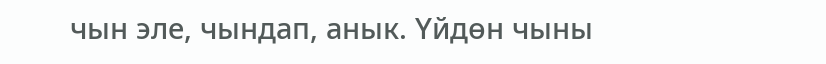чын эле, чындап, анык. Үйдөн чыны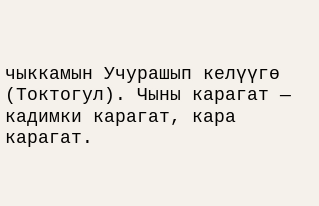чыккамын Учурашып келүүгө (Токтогул). Чыны карагат — кадимки карагат, кара карагат.